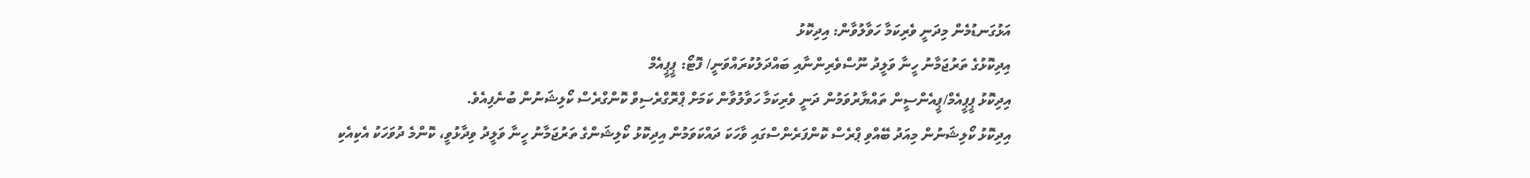އަޅުގަނޑުމެން މިދަނީ ވެރިކަމާ ހަވާލުވާން: އިދިކޮޅު
އިދިކޮޅުގެ ތަރުޖަމާނު ހީނާ ވަލީދު ނޫސްވެރިންނާއި ބައްދަލުކުރައްވަނީ/ ފޮޓޯ: ޕީޕީއެމް
އިދިކޮޅު ޕީޕީއެމް/ޕީއެންސީން ތައްޔާރުވަމުން ދަނީ ވެރިކަމާ ހަވާލުވާން ކަމަށް ޕްރޮގްރެސިވް ކޮންގްރެސް ކޯލިޝަނުން ބުނެފިއެވެ.
އިދިކޮޅު ކޯލިޝަނުން މިއަދު ބޭއްވި ޕްރެސް ކޮންފަރެންސްގައި ވާހަކަ ދައްކަވަމުން އިދިކޮޅު ކޯލިޝަންގެ ތަރުޖަމާނު ހީނާ ވަލީދު ވިދާޅުވީ، ކޮންމެ ދުވަހަކު އެކިއެކި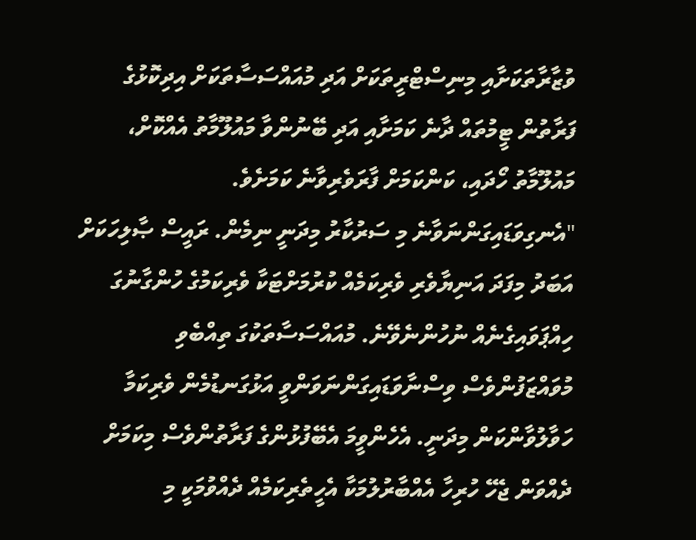ވުޒާރާތަކަށާއި މިނިސްޓްރީތަކަށް އަދި މުއައްސަސާތަކަށް އިދިކޮޅުގެ ފަރާތުން ޓީމުތައް ދާނެ ކަމަށާއި އަދި ބޭނުންވާ މައުލޫމާތު އެއްކޮށް،  މައުލޫމާތު ހޯދައި، ކަންކަމަށް ފާރަވެރިވާނެ ކަމަށެވެ.
"އެނގިވަޑައިގަންނަވާނެ މި ސަރުކާރު މިދަނީ ނިމެން. ރައީސް ޞާލިހަކަށް އަބަދު މިފަދަ އަނިޔާވެރި ވެރިކަމެއް ކުރުމަށްޓަކާ ވެރިކަމުގެ ހުންގާނުގަ ހިއްޕަވައިގެނެއް ނުހުންނެވޭނެ. މުއައްސަސާތަކުގަ ތިއްބެވި މުވައްޒަފުންވެސް ވިސްނާވަޑައިގަންނަވަންވީ އަޅުގަނޑުމެން ވެރިކަމާ ހަވާލުވާންކަން މިދަނީ. އެހެންވީމަ އެބޭފުޅުންގެ ފަރާތުންވެސް މިކަމަށް ދެއްވަން ޖެހޭ ހުރިހާ އެއްބާރުލުމަކާ އެހީތެރިކަމެއް ދެއްވުމަކީ މި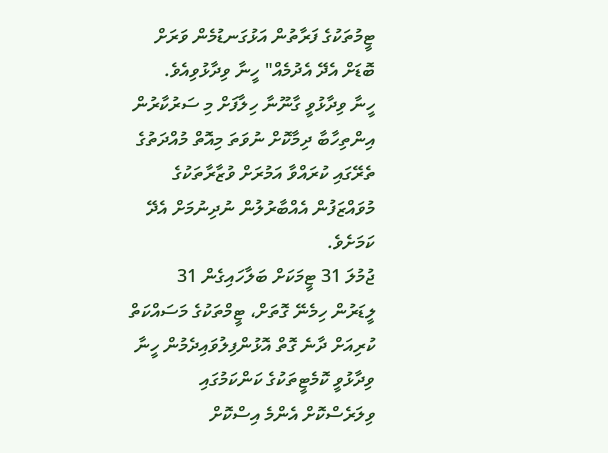ޓީމުތަކުގެ ފަރާތުން އަޅުގަނޑުމެން ވަރަށް ބޮޑަށް އެދޭ އެދުމެއް" ހީނާ ވިދާޅުވިއެވެ.
ހީނާ ވިދާޅުވީ ގާނޫނާ ހިލާފަށް މި ސަރުކާރުން އިންތިހާބާ ދިމާކޮށް ނުވަތަ މިއޮތް މުއްދަތުގެ ތެރޭގައި ކުރައްވާ އަމުރަށް ވުޒާރާތަކުގެ މުވައްޒަފުން އެއްބާރުލުން ނުދިނުމަށް އެދޭ ކަމަށެވެ.
ޖުމުލަ 31 ޓީމަކަށް ބަލާހައިގެން 31 ލީޑަރުން ހިމެނޭ ގޮތަށް، ޓީމްތަކުގެ މަސައްކަތް ކުރިއަށް ދާނެ ގޮތް އޮޅުންފިލުވައިދެމުން ހީނާ ވިދާޅުވީ ކޮމެޓީތަކުގެ ކަންކަމުގައި ވިލަރެސްކޮށް އެންމެ އިސްކޮށް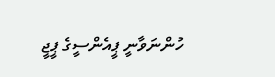ހުންނަވާނީ ޕީއެންސީގެ ޕީޖީ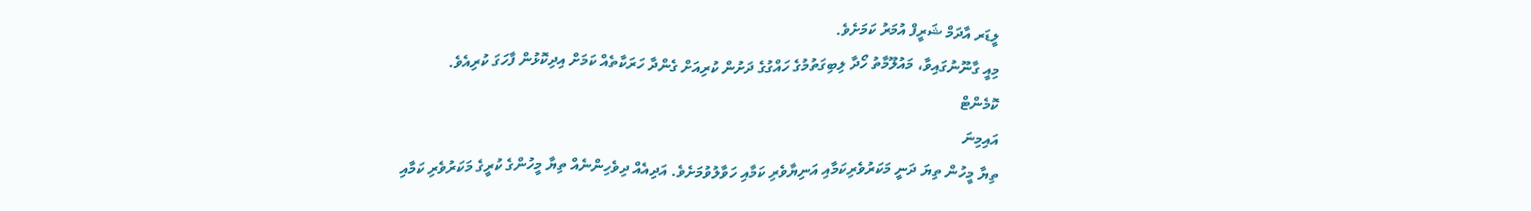ލީޑަރ އާދަމް ޝަރީފް އުމަރު ކަމަށެވެ.
މިއީ ގާނޫނުގައިވާ، މައުލޫމާތު ހޯދާ ލިބިގަތުމުގެ ހައްގުގެ ދަށުން ކުރިއަށް ގެންދާ ހަރަކާތެއް ކަމަށް އިދިކޮޅުން ފާހަގަ ކުރިއެވެ.
ކޮމެންޓް
އައިމިނަ
ތިޔާ މީހުން ތިޔަ ދަނީ މަކަރުވެރިކަމާއި އަނިޔާވެރި ކަމާއި ހަވާލުވުމަށެވެ. އަދިއެއް ދިވެހިންނެއް ތިޔާ މީހުންގެ ކުރީގެ މަކަރުވެރި ކަމާއި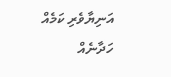އަނިޔާވެރި ކަމެއް ހަދާނެއް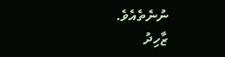ނުނެތެއެވެ.
ޒާހިދު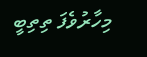މިހާރުވެފަ ތިތިބީ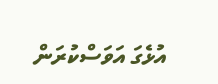އުޅެގަ އަވަސްކުރަން